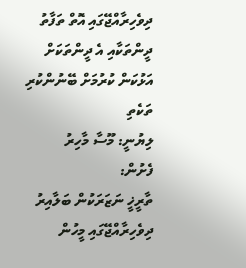ދިވެހިރާއްޖޭގައި އޮތް ތަފާތު ދީންތަކާއި އެ ދީންތަކަށް އަޅުކަން ކުރުމަށް ބޭނުންކުރި ތަކެތި
ލިޔުނީ: މޫސާ މާހިރު
ފެށުން:
ތާރީޚީ ނަޒަރަކުން ބަލާއިރު ދިވެހިރާއްޖޭގައި މީހުން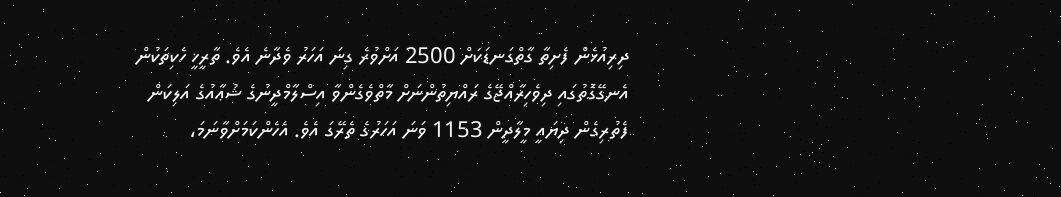ދިރިއުޅެން ފެށިތާ ގާތްގަނޑަކަށް 2500 އަށްވުރެ ގިނަ އަހަރު ވެދާނެ އެވެ. ތާރީޚީ ހެކިތަކުން އެނގޭގޮތުގައި ދިވެހިރާއްޖޭގެ ރައްޔިތުންނަށް މާތްވެގެންވާ އިސްލާމްދީނުގެ ޝުޢާއުގެ އަލިކަން ފެތުރިގެން ދިޔައީ މީލާދީން 1153 ވަނަ އަހަރުގެ ތެރޭގަ އެވެ. އެހެންކަމަށްވާނަމަ،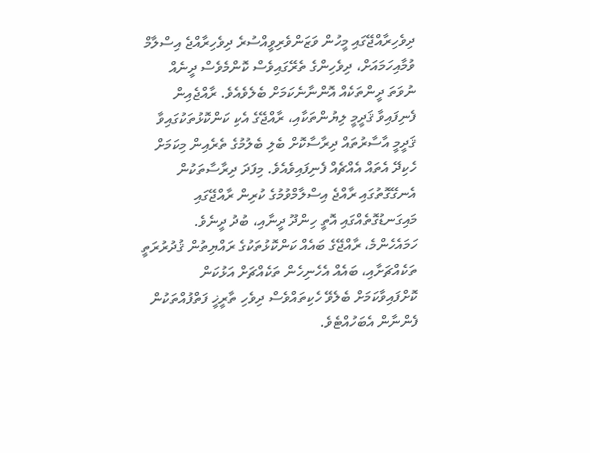ދިވެހިރާއްޖޭގައި މީހުން ވަޒަންވެރިވީއްސުރެ ދިވެހިރާއްޖެ އިސްލާމް ވުމާއިހަމައަށް، ދިވެހިންގެ ތެރޭގައިވެސް ކޮންމެވެސް ދީނެއް ނުވަތަ ދީންތަކެއް އޮންނާނެކަމަށް ބެލެވެއެވެ. ރާއްޖެއިން ފެނިފައިވާ ޤަދީމީ ލިޔުންތަކާއި، ރާއްޖޭގެ އެކި ކަންކޮޅުތަކުގައިވާ ޤަދީމީ އާސާރުތައް ދިރާސާކޮށް ބެލި ބެލުމުގެ ތެރެއިން މިކަމަށް ހެކިދޭ އެތައް އެއްޗެއް ފެނިފައިވެއެވެ. މިފަދަ ދިރާސާތަކުން އެނގޭގޮތުގައި ރާއްޖެ އިސްލާމްވުމުގެ ކުރިން ރާއްޖޭގައި މައިގަނޑުގޮތެއްގައި އޮތީ ހިންދޫ ދީނާއި، ބުދު ދީނެވެ. ހަމައެހެންމެ، ރާއްޖޭގެ ބައެއް ކަންކޮޅުތަކުގެ ރައްޔިތުން ޤުދުރުރަތީ ތަކެއްޗަށާއި، ބައެއް އެހެނިހެން ތަކެއްޗަށް އަޅުކަން ކޮށްފައިވާކަމަށް ބެލެވޭ ހެކިތައްވެސް ދިވެހި ތާރީޚީ ފަތްފުއްތަކުން ފެންނާން އެބަހުއްޓެވެ.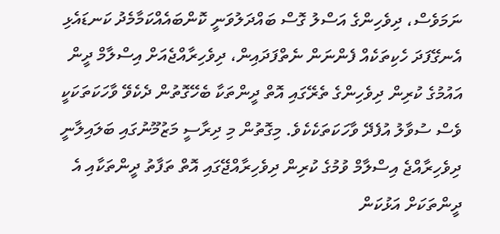ނަމަވެސް، ދިވެހިންގެ އަސްލު ގޮސް ބައްދަލުވަނީ ކޮންބައެއްކަމާމެދު ކަނޑައެޅި އެނގޭފަދަ ހެކިތަކެއް ފެންނަން ނެތްފަދައިން، ދިވެހިރާއްޖެއަށް އިސްލާމް ދީން އައުމުގެ ކުރިން ދިވެހިންގެ ތެރޭގައި އޮތް ދީންތަކާ ބެހޭގޮތުން ދެކެވޭ ވާހަކަތަކަކީ ވެސް ސުވާލު އުފެދޭ ވާހަކަތަކެކެވެ. މިގޮތުން މި ދިރާސީ މަޒުމޫނުގައި ބަލައިލާނީ ދިވެހިރާއްޖެ އިސްލާމް ވުމުގެ ކުރިން ދިވެހިރާއްޖޭގައި އޮތް ތަފާތު ދީންތަކާއި އެ ދީންތަކަށް އަޅުކަން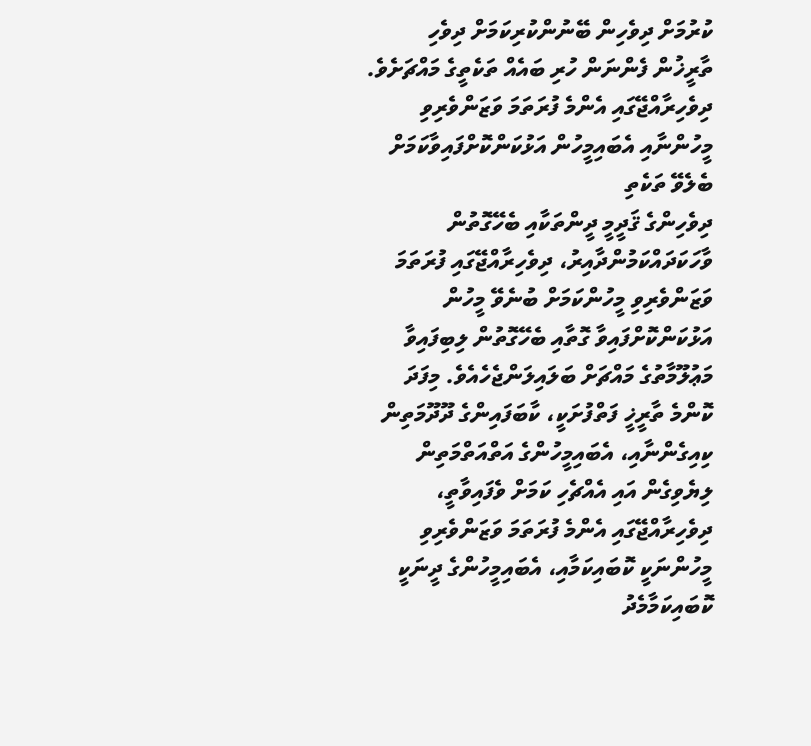ކުރުމަށް ދިވެހިން ބޭނުންކުރިކަމަށް ދިވެހި ތާރީޚުން ފެންނަން ހުރި ބައެއް ތަކެތީގެ މައްޗަށެވެ.
ދިވެހިރާއްޖޭގައި އެންމެ ފުރަތަމަ ވަޒަންވެރިވި މީހުންނާއި އެބައިމީހުން އަޅުކަންކޮށްފައިވާކަމަށް ބެލެވޭ ތަކެތި
ދިވެހިންގެ ޤަދީމީ ދީންތަކާއި ބެހޭގޮތުން ވާހަކަދައްކަމުންދާއިރު، ދިވެހިރާއްޖޭގައި ފުރަތަމަ ވަޒަންވެރިވި މީހުންކަމަށް ބުނެވޭ މީހުން އަޅުކަންކޮށްފައިވާ ގޮތާއި ބެހޭގޮތުން ލިބިފައިވާ މަޢުލޫމާތުގެ މައްޗަށް ބަލައިލަންޖެހެއެވެ. މިފަދަ ކޮންމެ ތާރީޚީ ފަތްފުށަކީ، ކާބަފައިންގެ ދޫދޫމަތިން ކިއިގެންނާއި، އެބައިމީހުންގެ އަތްއަތްމަތިން ލިޔެވިގެން އައި އެއްޗެހި ކަމަށް ވެފައިވާތީ، ދިވެހިރާއްޖޭގައި އެންމެ ފުރަތަމަ ވަޒަންވެރިވި މީހުންނަކީ ކޮބައިކަމާއި، އެބައިމީހުންގެ ދީނަކީ ކޮބައިކަމާމެދު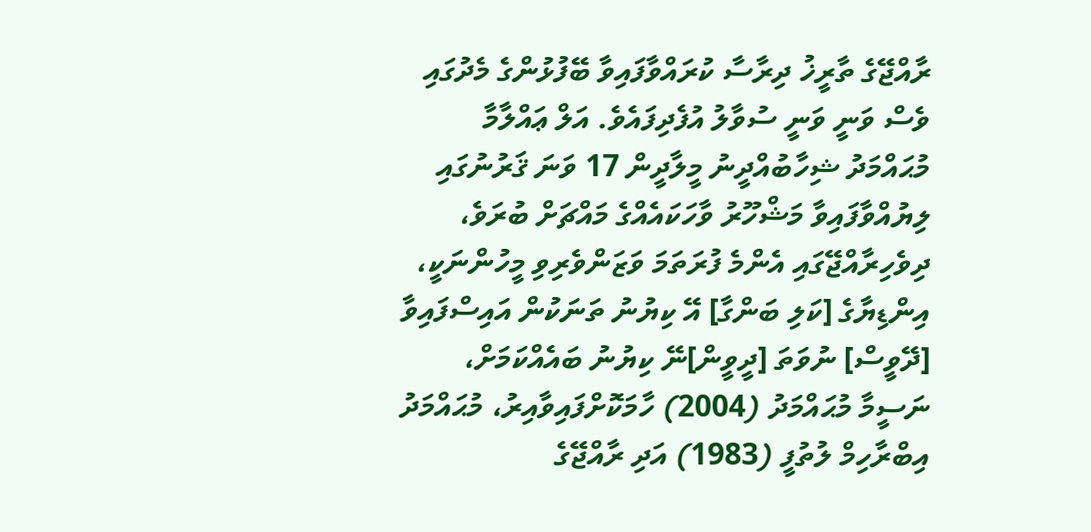ރާއްޖޭގެ ތާރީޚު ދިރާސާ ކުރައްވާފައިވާ ބޭފުޅުންގެ މެދުގައި ވެސް ވަނީ ވަނީ ސުވާލު އުފެދިފައެވެ. އަލް ޢައްލާމާ މުޙައްމަދު ޝިހާބުއްދީނު މީލާދީން 17 ވަނަ ޤަރުނުގައި ލިޔުއްވާފައިވާ މަޝްހޫރު ވާހަކައެއްގެ މައްޗަށް ބުރަވެ، ދިވެހިރާއްޖޭގައި އެންމެ ފުރަތަމަ ވަޒަންވެރިވި މީހުންނަކީ، އިންޑިޔާގެ [ކަލި ބަންގާ] އޭ ކިޔުނު ތަނަކުން އައިސްފައިވާ [ދޭވީސް] ނުވަތަ [ދީވީން]ނޭ ކިޔުނު ބައެއްކަމަށް، ނަސީމާ މުޙައްމަދު (2004) ހާމަކޮށްފައިވާއިރު، މުޙައްމަދު އިބްރާހިމް ލުތުފީ (1983) އަދި ރާއްޖޭގެ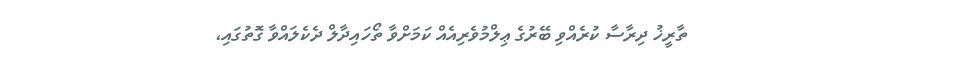ތާރީޚު ދިރާސާ ކުރެއްވި ބޭރުގެ ޢިލްމުވެރިއެއް ކަމަށްވާ ތޯހައިދާލް ދެކެލައްވާ ގޮތުގައި،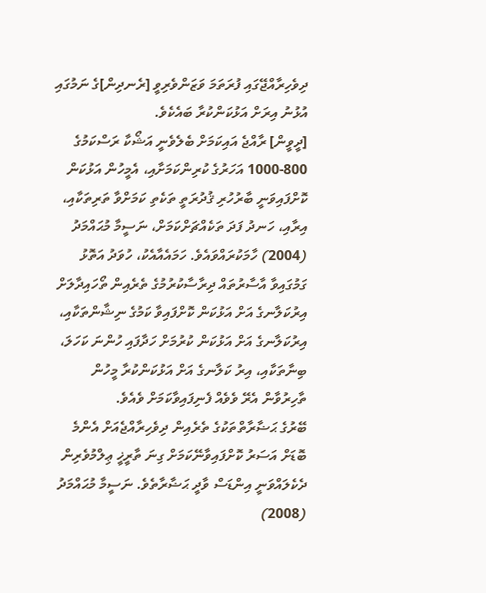ދިވެހިރާއްޖޭގައި ފުރަތަމަ ވަޒަންވެރިވީ [ރެނދިން]ގެ ނަމުގައި އުޅުނު އިރަށް އަޅުކަންކުރާ ބައެކެވެ.
[ދީވީން] ރާއްޖެ އައިކަމަށް ބެލެވެނީ އަޝޯކާ ރަސްކަމުގެ 800-1000 އަހަރުގެ ކުރިންކަމަށާއި، އެމީހުން އަޅުކަން ކޮށްފައިވަނީ ބާރުހުރި ޤުދުރަތީ ތަކެތި ކަމަށްވާ ތަރިތަކާއި، އިރާއި، ހަނދު ފަދަ ތަކެއްޗަށްކަމަށް، ނަސީމާ މުޙައްމަދު (2004) ހާމަކުރައްވައެވެ. ހަމައެއާއެކު، ހުވަދު އަތޮޅު ގަމުގައިވާ އާސާރުތައް ދިރާސާކުރުމުގެ ތެރެއިން ތޯހައިދާލަށް އިރުކަލާނގެ އަށް އަޅުކަން ކޮށްފައިވާ ކަމުގެ ނިޝާންތަކާއި، އިރުކަލާނގެ އަށް އަޅުކަން ކުރުމަށް ހަދާފައި ހުންނަ ކަހަލަ، ބިނާތަކާއި، އިރު ކަލާނގެ އަށް އަޅުކަންކުރާ މީހުން ތާހިރުވާން އެރޭ ވެވެއް ފެނިފައިވާކަމަށް ވެއެވެ.
ބޭރުގެ ޙަޟާރާތްތަކުގެ ތެރެއިން ދިވެހިރާއްޖެއަށް އެންމެ ބޮޑަށް އަސަރު ކޮށްފައިވާނޭކަމަށް ގިނަ ތާރީޚީ ޢިލްމުވެރިން ދެކެލައްވަނީ އިންޑަސް ވާދީ ޙަޟާރާތެވެ. ނަސީމާ މުޙައްމަދު (2008)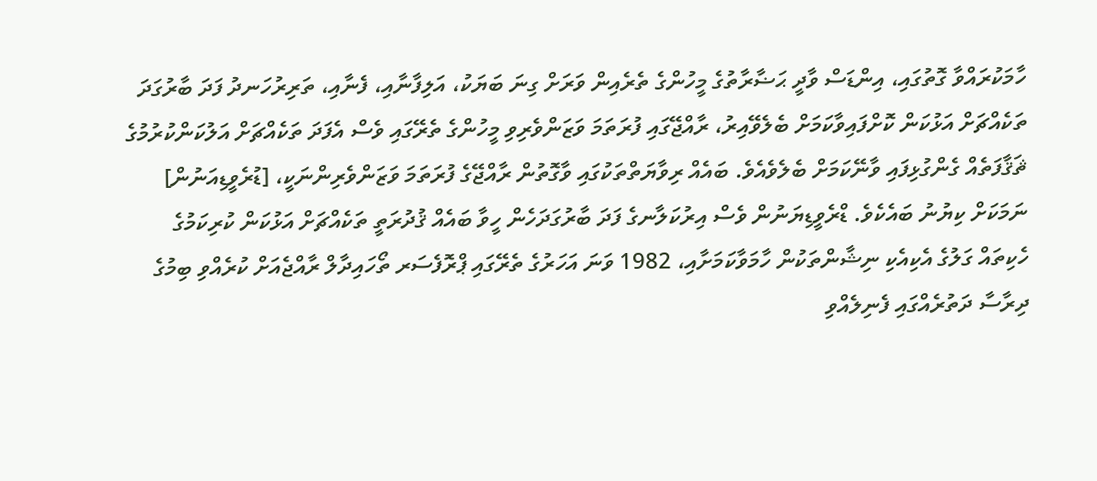ހާމަކުރައްވާ ގޮތުގައި، އިންޑަސް ވާދީ ޙަޟާރާތުގެ މީހުންގެ ތެރެއިން ވަރަށް ގިނަ ބަޔަކު، އަލިފާނާއި، ފެނާއި، ތަރިރުހަނދު ފަދަ ބާރުގަދަ ތަކެއްޗަށް އަޅުކަން ކޮށްފައިވާކަމަށް ބެލެވޭއިރު، ރާއްޖޭގައި ފުރަތަމަ ވަޒަންވެރިވި މީހުންގެ ތެރޭގައި ވެސް އެފަދަ ތަކެއްޗަށް އަލުކަންކުރުމުގެ ޘަޤާފަތެއް ގެންގުޅިފައި ވާނޭކަމަށް ބެލެވެއެވެ. ބައެއް ރިވާޔަތްތަކުގައި ވާގޮތުން ރާއްޖޭގެ ފުރަތަމަ ވަޒަންވެރިންނަކީ، [ޑުރެވީޑިއަނުން] ނަމަކަށް ކިޔުނު ބައެކެވެ. ޑްރެވީޑިޔަނުން ވެސް އިރުކަލާނގެ ފަދަ ބާރުގަދަހެން ހީވާ ބައެއް ޤުދުރަތީ ތަކެއްޗަށް އަޅުކަން ކުރިކަމުގެ ހެކިތައް ގަލުގެ އެކިއެކި ނިޝާންތަކުން ހާމަވާކަމަށާއި، 1982 ވަނަ އަހަރުގެ ތެރޭގައި ޕްރޮފެސަރ ތޯހައިދާލް ރާއްޖެއަށް ކުރެއްވި ބިމުގެ ދިރާސާ ދަތުރެއްގައި ފެނިލެއްވި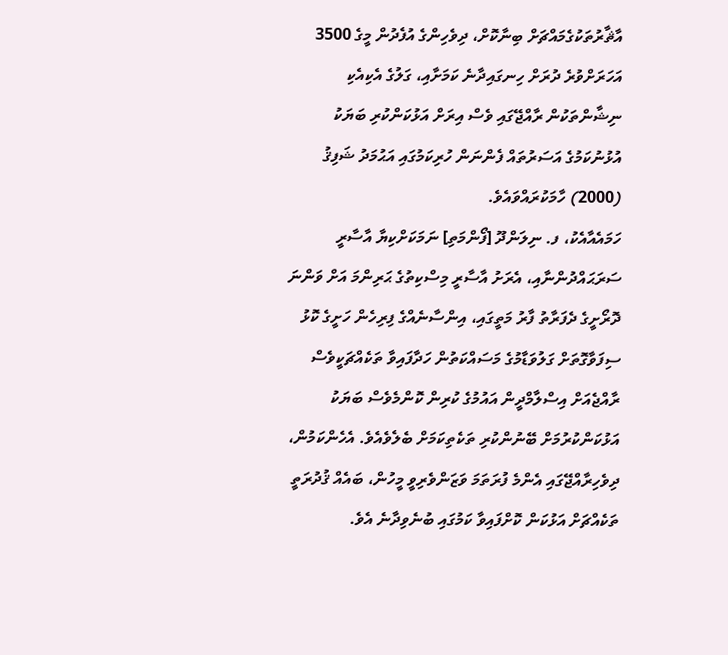އާޘާރުތަކުގެމައްޗަށް ބިނާކޮށް، ދިވެހިންގެ އުފެދުން މީގެ 3500 އަހަރަށްވުރެ ދުރަށް ހިނގައިދާނެ ކަމަށާއި، ގަލުގެ އެކިއެކި ނިޝާންތަކުން ރާއްޖޭގައި ވެސް އިރަށް އަޅުކަންކުރި ބަޔަކު އުޅުނުކަމުގެ އަސަރުތައް ފެންނަން ހުރިކަމުގައި އަޙުމަދު ޝަފިޤު (2000) ހާމަކުރައްވައެވެ.
ހަމައެއާއެކު، ފ. ނިލަންދޫ [ފޯންމަތި] ނަމަކަށްކިޔާ އާސާރީ ސަރަޙައްދުންނާއި، އެރަށު އާސާރީ މިސްކިތުގެ ޙަރިންމަ އަށް ވަންނަ ދޮރޯށީގެ ދެފަރާތު ފާރު މަތީގައި، އިންސާނެއްގެ ފިރިހެން ހަށީގެ ކޮޅު ސިފަވާގޮތަށް ގަލުވަޑާމުގެ މަސައްކަތުން ހަދާފައިވާ ތަކެއްޗަކީވެސް ރާއްޖެއަށް އިސްލާމްދީން އައުމުގެ ކުރިން ކޮންމެވެސް ބަޔަކު އަޅުކަންކުރުމަށް ބޭނުންކުރި ތަކެތިކަމަށް ބެލެވެއެވެ. އެހެންކަމުން، ދިވެހިރާއްޖޭގައި އެންމެ ފުރަތަމަ ވަޒަންވެރިވީ މީހުން، ބައެއް ޤުދުރަތީ ތަކެއްޗަށް އަޅުކަން ކޮށްފައިވާ ކަމުގައި ބުނެވިދާނެ އެވެ.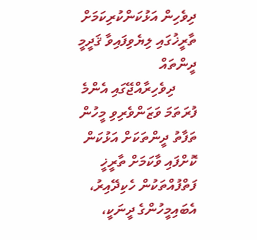ދިވެހިން އަޅުކަންކުރިކަމަށް ތާރީޚުގައި ލިޔެވިފައިވާ ޤަދީމީ ދީންތައް
      ދިވެހިރާއްޖޭގައި އެންމެ ފުރަތަމަ ވަޒަންވެރިވި މީހުން ތަފާތު ދީންތަކަށް އަޅުކަން ކޮށްފައި ވާކަމަށް ތާރީޚީ ފަތްފުއްތަކުން ހެކިދޭއިރު، އެބައިމީހުންގެ ދީނަކީ،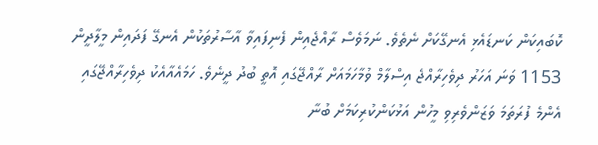ކޮބައިކަން ކަނޑައެޅި އެނގޭކަށް ނެތެވެ. ނަމަވެސް ރާއްޖެއިން ފެނިފައިވާ އާސާރުތަކުން އެނގޭ ފަދައިން މީލާދީން 1153 ވަނަ އަހަރު ދިވެހިރާއްޖެ އިސްލާމް ވުމާހަމައަށް ރާއްޖޭގައި އޮތީ ބުދު ދީނެވެ. ހަމައެއާއެކު ދިވެހިރާއްޖޭގައި އެންމެ ފުރަތަމަ ވަޒަންވެރިވި މީހުން އަޅުކަންކުރިކަމަށް ބުނާ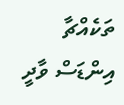ތަކެއްޗާ އިންޑަސް ވާދީ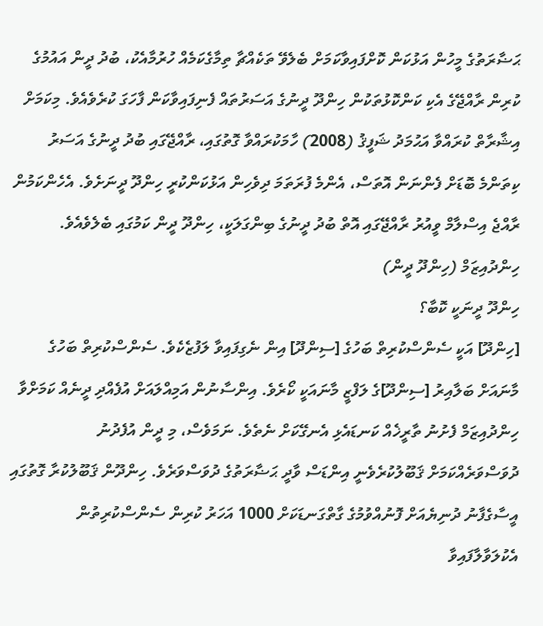ޙަޟާރަތުގެ މީހުން އަޅުކަން ކޮށްފައިވާކަމަށް ބެލެވޭ ތަކެއްޗާ ތިމާގެކަމެއް ހުރުމާއެކު، ބުދު ދީން އައުމުގެ ކުރިން ރާއްޖޭގެ އެކި ކަންކޮޅުތަކުން ހިންދޫ ދީނުގެ އަސަރުތައް ފެނިފައިވާކަން ފާހަގަ ކުރެވެއެވެ. މިކަމަށް އިޝާރާތް ކުރައްވާ އަޙުމަދު ޝަފީޤު (2008) ހާމަކުރައްވާ ގޮތުގައި، ރާއްޖޭގައި ބުދު ދީނުގެ އަސަރު ކިތަންމެ ބޮޑަށް ފެންނަން އޮތަސް، އެންމެ ފުރަތަމަ ދިވެހިން އަޅުކަންކުރީ ހިންދޫ ދީނަށެވެ. އެހެންކަމުން ރާއްޖެ އިސްލާމް ވީއުރު ރާއްޖޭގައި އޮތް ބުދު ދީނުގެ ބިންގަލަކީ، ހިންދޫ ދީން ކަމުގައި ބެލެވެއެވެ.
ހިންދުއިޒަމް (ހިންދޫ ދީން)
ހިންދޫ ދީނަކީ ކޮބާ؟
[ހިންދޫ] އަކީ ސެންސްކުރިތް ބަހުގެ [ސިންދޫ] އިން ނެގިފައިވާ ލަފުޒެކެވެ. ސެންސްކުރިތް ބަހުގެ މާނައަށް ބަލާއިރު [ސިންދޫ]ގެ ލަފްޒީ މާނައަކީ ކޯރެވެ. އިންސާނުން އަމިއްލައަށް އުފެއްދި ދީނެއް ކަމަށްވާ ހިންދުއިޒަމް ފެށުނު ތާރީޚެއް ކަނޑައެޅި އެނގޭކަށް ނެތެވެ. ނަމަވެސް، މި ދީން އުފެދުނު ދުވަސްވަރެއްކަމަށް ޤަބޫލުކުރެވެނީ އިންޑަސް ވާދީ ޙަޟާރަތުގެ ދުވަސްވަރެވެ. ހިންދޫން ޤަބޫލުކުރާ ގޮތުގައި އީސާގެފާނު ދުނިޔެއަށް ފޮނުއްވުމުގެ ގާތްގަނޑަކަށް 1000 އަހަރު ކުރިން ސެންސްކުރިތުން އެކުލަވާލާފައިވާ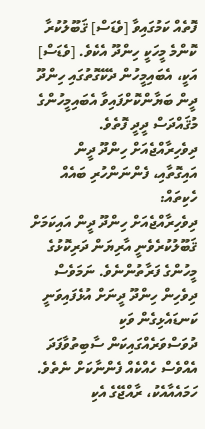ފޮތެއް ކަމުގައިވާ [ވެޑަސް] ޤަބޫލުކުރާ ކޮންމެ މީހަކީ ހިންދޫ އެކެވެ. [ވެޑަސް] އަކީ، އެބައިމީހުން ދެކޭގޮތުގައި ހިންދޫ ދީން ބަޔާންކޮށްފައިވާ އެބައިމީހުންގެ މުޤައްދަސް ދީދީ ފޮތެވެ.
ދިވެހިރާއްޖެއަށް ހިންދޫ ދީން އައިގޮތާއި، ފެންނަންހުރި ބައެއް ހެކިތައް:
ދިވެހިރާއްޖެއަށް ހިންދޫ ދީން އައިކަމަށް ޤަބޫލުކުރެވެނީ އާރިޔަން ދަރިކޮޅުގެ މީހުންގެ ފަރާތުންނެވެ. ނަމަވެސް ދިވެހިން ހިންދޫ ދީނަށް އުޅެފައިވަނީ ކަނޑައެޅިގެން ވަކި ދުވަސްވަރެއްގައިކަން ސާބިތުވާފަދަ އެއްވެސް ހެއްކެއް ފެންނާކަށް ނެތެވެ. ހަމައެއާއެކު، ރާއްޖޭގެ އެކި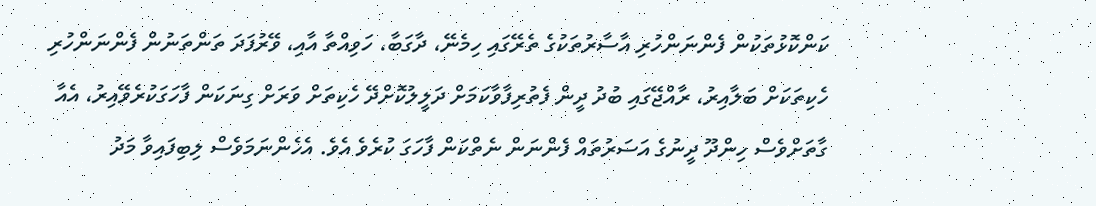ކަންކޮޅުތަކުން ފެންނަންހުރި އާސާރުތަކުގެ ތެރޭގައި ހިމެނޭ، ދާގަބާ، ހަވިއްތާ އާއި، ވޭރުފަދަ ތަންތަނުން ފެންނަންހުރި ހެކިތަކަށް ބަލާއިރު، ރާއްޖޭގައި ބުދު ދީން ފެތުރިފާވާކަމަށް ދަލީލުކޮށްދޭ ހެކިތަށް ވަރަށް ގިނަކަން ފާހަގަކުރެވޭއިރު، އެއާ ގާތަށްވެސް ހިންދޫ ދީނުގެ އަސަރުތައް ފެންނަން ނެތްކަން ފާހަގަ ކުރެވެ އެވެ. އެހެންނަމަވެސް ލިބިފައިވާ މަދު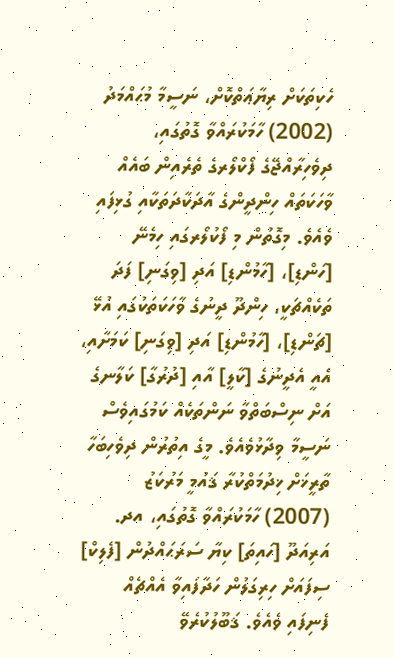ހެކިތަކަށް ރިޔާޢަތްކޮށް، ނަސީމާ މުޙައްމަދު (2002) ހާމަކުރައްވާ ގޮތުގައި، ދިވެހިރާއްޖޭގެ ފޯކްލޯރގެ ތެރެއިން ބައެއް ވާހަކަތައް ހިންދީންގެ އާދަކާދަތަކާއި ގުޅިފައި ވެއެވެ. މިގޮތުން މި ފޯކުލޯރގައި ހިމެނޭ [ހަންޑި]، [ހާމުންޑި] އަދި [ވިގަނި] ފަދަ ތަކެއްޗަކީ، ހިންދޫ ދީނުގެ ވާހަކަތަކުގައި އުޅޭ [ޗަންޑި]، [ހާމުންޑި] އަދި [ވިގަނި] ކަމަށާއި، އެއީ އެދީނުގެ [ކާލީ] އާއި [ދުރުގާ] ކަލާނގެ އަށް ނިސްބަތްވާ ނަންތަކެއް ކަމުގައިވެސް ނަސީމާ ވިދާޅުވެއެވެ. މީގެ އިތުރުން ދިވެހިބަހާ ތާރީޚަށް ޚިދުމަތްކުރާ ޤައުމީ މަރުކަޒު (2007) ހާމަކުރައްވާ ގޮތުގައި، އދ. އަރިއަދޫ [ހައިތަ] ކިޔާ ސަރަޙައްދުން [ފެލިކް] ސިފައަށް ހިރިގަލުން ހަދާފައިވާ އެއްޗެއް ފެނިފައި ވެއެވެ. ޤަބޫލުކުރެވޭ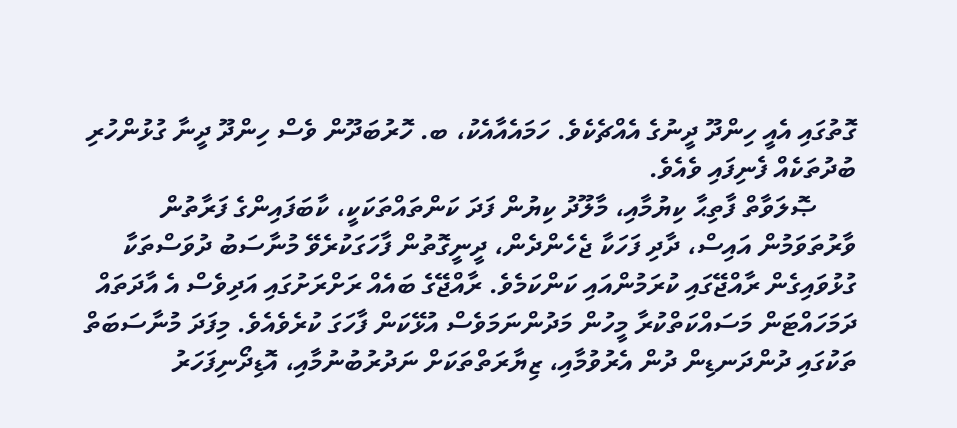ގޮތުގައި އެއީ ހިންދޫ ދީނުގެ އެއްޗެކެވެ. ހަމައެއާއެކު، ބ. ހޮރުބަދޫން ވެސް ހިންދޫ ދީނާ ގުޅުންހުރި ބުދުތަކެއް ފެނިފައި ވެއެވެ.
      ޞޮލަވާތް ފާތިޙާ ކިޔުމާއި، މާލޫދު ކިޔުން ފަދަ ކަންތައްތަކަކީ، ކާބަފައިންގެ ފަރާތުން ވާރުތަވަމުން އައިސް، ދާދި ފަހަކާ ޖެހެންދެން، ދީނީގޮތުން ފާހަގަކުރެވޭ މުނާސަބު ދުވަސްތަކާ ގުޅުވައިގެން ރާއްޖޭގައި ކުރަމުންއައި ކަންކަމެވެ. ރާއްޖޭގެ ބައެއް ރަށްރަށުގައި އަދިވެސް އެ އާދަތައް ދަމަހައްޓަން މަސައްކަތްކުރާ މީހުން މަދުންނަމަވެސް އުޅޭކަން ފާހަގަ ކުރެވެއެވެ. މިފަދަ މުނާސަބަތް ތަކުގައި ދުންދަނޑިން ދުން އެރުވުމާއި، ޒިޔާރަތްތަކަށް ނަދުރުބުނުމާއި، އޮޑިދޯނިފަހަރު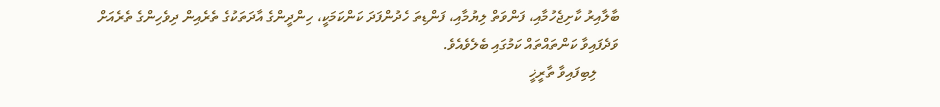ބާލާއިރު ކާށިޖެހުމާއި، ފަންވަތް ލިޔުމާއި، ފަންޑިތަ ހެދުންފަދަ ކަންކަމަކީ، ހިންދީންގެ އާދަތަކުގެ ތެރެއިން ދިވެހިންގެ ތެރެއަށް ވަދެފައިވާ ކަންތައްތައް ކަމުގައި ބެލެވެއެވެ.
      ލިބިފައިވާ ތާރީޚީ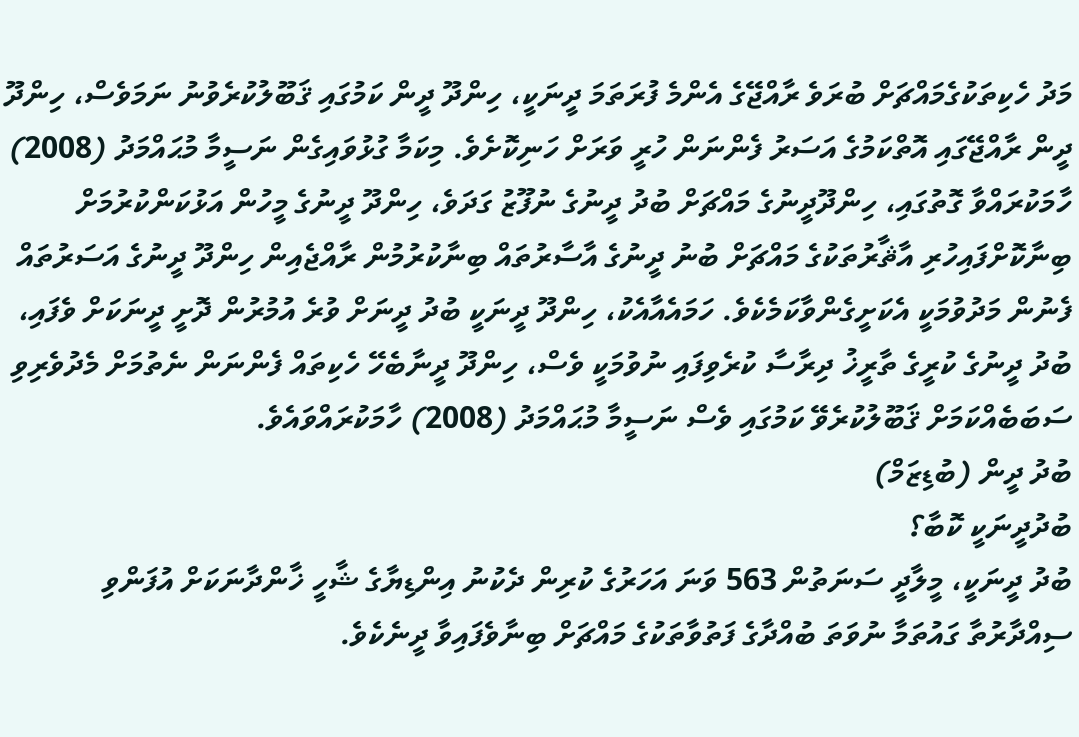މަދު ހެކިތަކުގެމައްޗަށް ބުރަވެ ރާއްޖޭގެ އެންމެ ފުރަތަމަ ދީނަކީ، ހިންދޫ ދީން ކަމުގައި ޤަބޫލުކުރެވުނު ނަމަވެސް، ހިންދޫ ދީން ރާއްޖޭގައި އޮތްކަމުގެ އަސަރު ފެންނަން ހުރީ ވަރަށް ހަނިކޮށެވެ. މިކަމާ ގުޅުވައިގެން ނަސީމާ މުޙައްމަދު (2008) ހާމަކުރައްވާ ގޮތުގައި، ހިންދޫދީނުގެ މައްޗަށް ބުދު ދީނުގެ ނުފޫޒު ގަދަވެ، ހިންދޫ ދީނުގެ މީހުން އަޅުކަންކުރުމަށް ބިނާކޮށްފައިހުރި އާޘާރުތަކުގެ މައްޗަށް ބުނު ދީނުގެ އާސާރުތައް ބިނާކުރުމުން ރާއްޖެއިން ހިންދޫ ދީނުގެ އަސަރުތައް ފެނުން މަދުވުމަކީ އެކަށީގެންވާކަމެކެވެ. ހަމައެއާއެކު، ހިންދޫ ދީނަކީ ބުދު ދީނަށް ވުރެ އުމުރުން ދޮށީ ދީނަކަށް ވެފައި، ބުދު ދީނުގެ ކުރީގެ ތާރީޚު ދިރާސާ ކުރެވިފައި ނުވުމަކީ ވެސް، ހިންދޫ ދީނާބެހޭ ހެކިތައް ފެންނަން ނެތުމަށް މެދުވެރިވި ސަބަބެއްކަމަށް ޤަބޫލުކުރެވޭ ކަމުގައި ވެސް ނަސީމާ މުޙައްމަދު (2008) ހާމަކުރައްވައެވެ.
ބުދު ދީން (ބުޑިޒަމް)
ބުދުދީނަކީ ކޮބާ؟
ބުދު ދީނަކީ، މީލާދީ ސަނަތުން 563 ވަނަ އަހަރުގެ ކުރިން ދެކުނު އިންޑިޔާގެ ޝާހީ ޚާންދާނަކަށް އުފަންވި ސިއްދާރުތާ ގައުތަމާ ނުވަތަ ބުއްދާގެ ފަތުވާތަކުގެ މައްޗަށް ބިނާވެފައިވާ ދީނެކެވެ.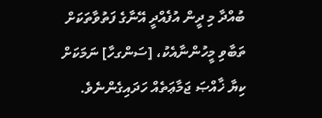ބުއްދާ މި ދީން އުފެއްދީ އޭނާގެ ފަތުވާތަކަށް ތަބާވި މީހުންނާއެކު، [ސަންގހާ] ނަމަކަށް ކިޔާ ޚާއްޞަ ޖަމާޢަތެއް ހަދައިގެންނެވެ.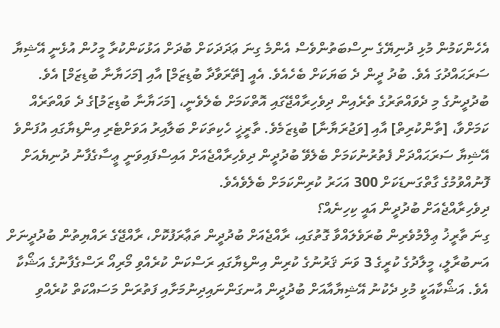އެހެންކަމުން މުޅި ދުނިޔޭގެ ނިސްބަތުންވެސް އެންމެ ގިނަ ޢަދަދަކަށް ބުދަށް އަޅުކަންކުރާ މީހުން އުޅެނީ އޭޝިޔާ ސަރަޙައްދުގަ އެވެ. ބުދު ދީން ދެ ބަޔަކަށް ބެހެއެވެ. އެއީ [ތޭރަވާދާ ބުޑިޒަމް] އާއި [މަހަޔާނާ ބުޑިޒަމް] އެވެ. ބުދުދީނުގެ މި ދެވައްތަރުގެ ތެރެއިން ދިވެހިރާއްޖޭގައި އޮތްކަމަށް ބެލެވެނީ، [މަހަޔާނާ ބުޑިޒަމު]ގެ ދެ ވައްތަރެއް ކަމަށްވާ، [ތާންކުރިތް] އާއި [ވަޖުރަޔާނާ] ބުޑިޒަމެވެ. ތާރީޚީ ހެކިތަކަށް ބަލާއިރު އަވަށްޓެރި އިންޑިޔާގައި އުފަންވެ އޭޝިޔާ ސަރަޙައްދަށް ފެތުރުނުކަމަށް ބެލެވޭ ބުދުދީން ދިވެހިރާއްޖެއަށް އައިސްފައިވަނީ ޢީސާގެފާނު ދުނިޔެއަށް ފޮނުއްވުމުގެ ގާތްގަނޑަކަށް 300 އަހަރު ކުރިންކަމަށް ބެލެވެއެވެ.
ދިވެހިރާއްޖެއަށް ބުދުދީން އައީ ކިހިނެއް؟
ގިނަ ތާރީޚު ޢިލްމުވެރިން ބުރަވެލައްވާ ގޮތުގައި، ރާއްޖެއަށް ބުދުދީން ތަޢާރަފުކޮށް، ރާއްޖޭގެ ރައްޔިތުން ބުދުދީނަށް އަނބުރާލީ، މީލާދުގެ ކުރީގެ 3 ވަނަ ޤަރުނުގެ ކުރިން އިންޑިޔާގައި ރަސްކަން ކުރެއްވި މޯރިއޯ ރަސްގެފާނުގެ އަޝޯކާ އެވެ. އަޝޯކާއަކީ މުޅި ދެކުނު އޭޝިޔާއާއަށް ބުދުދީން އުނގަންނައިދިނުމަށާއި ފަތުރަން މަސައްކަތް ކުރެއްވި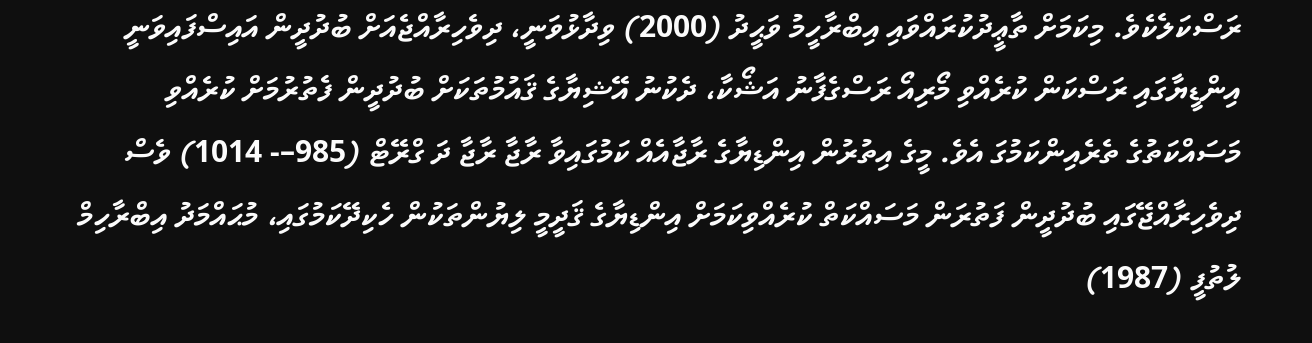ރަސްކަލެކެވެ. މިކަމަށް ތާޢީދުކުރައްވައި އިބްރާހީމު ވަޙީދު (2000) ވިދާޅުވަނީ، ދިވެހިރާއްޖެއަށް ބުދުދީން އައިސްފައިވަނީ އިންޑީޔާގައި ރަސްކަން ކުރެއްވި މޯރިއޯ ރަސްގެފާނު އަޝޯކާ، ދެކުނު އޭޝިޔާގެ ޤައުމުތަކަށް ބުދުދީން ފެތުރުމަށް ކުރެއްވި މަސައްކަތުގެ ތެރެއިންކަމުގަ އެވެ. މީގެ އިތުރުން އިންޑިޔާގެ ރާޖާއެއް ކަމުގައިވާ ރާޖާ ރާޖާ ދަ ގްރޭޓް (985–- 1014) ވެސް ދިވެހިރާއްޖޭގައި ބުދުދީން ފަތުރަން މަސައްކަތް ކުރެއްވިކަމަށް އިންޑިޔާގެ ޤަދީމީ ލިޔުންތަކުން ހެކިދޭކަމުގައި، މުޙައްމަދު އިބްރާހިމް ލުތުފީ (1987)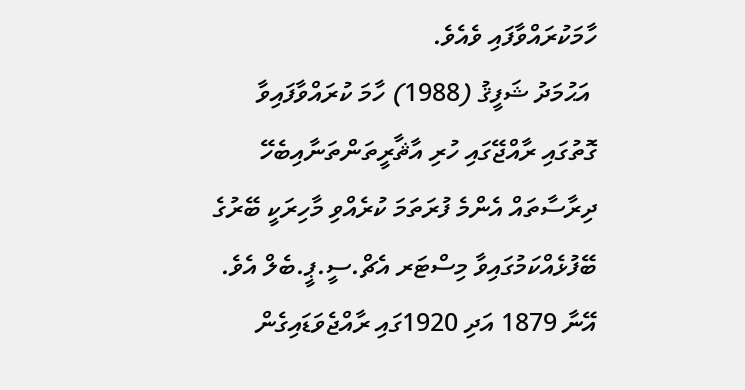ހާމަކުރައްވާފައި ވެއެވެ.
 އަޙުމަދު ޝަފީޤު (1988) ހާމަ ކުރައްވާފައިވާ ގޮތުގައި ރާއްޖޭގައި ހުރި އާޘާރީތަންތަނާއިބެހޭ ދިރާސާތައް އެންމެ ފުރަތަމަ ކުރެއްވި މާހިރަކީ ބޭރުގެ ބޭފުޅެއްކަމުގައިވާ މިސްޓަރ އެޗް.ސީ.ޕީ.ބެލް އެވެ. އޭނާ 1879 އަދި 1920ގައި ރާއްޖެވަޑައިގެން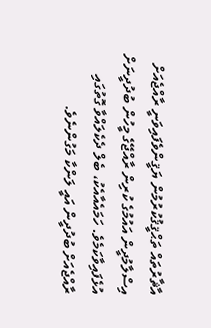އާޘާރުތައް ތަޙްޤީޤުކުރުމުން ޔަޤީންވެފައިވަނީ ރާއްޖެއަށް އިސްލާމުދީން އައުމުގެ ކުރިން ރާއްޖޭގެ މީހުން ބުދުދީނަށް އުޅެފައިވާކަމެވެ. ހަމައެއާއެކު، ބެލް ދެކެލައްވާ ގޮތުގައި ރާއްޖެއަށް ބުދުދީން އައީ ލަންކާ މަގުންނެވެ.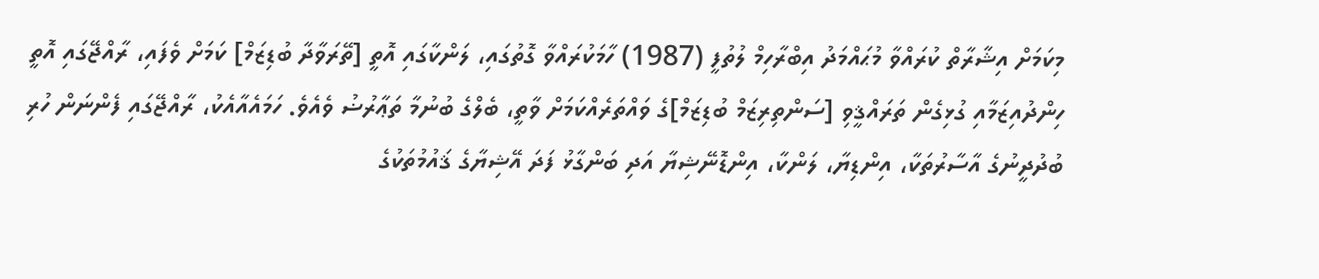މިކަމަށް އިޝާރާތް ކުރައްވާ މުޙައްމަދު އިބްރާހިމް ލުތުފީ (1987) ހާމަކުރައްވާ ގޮތުގައި، ލަންކާގައި އޮތީ [ތޭރަވާދާ ބުޑިޒަމް] ކަމަށް ވެފައި، ރާއްޖޭގައި އޮތީ ހިންދުއިޒަމާއި ގުޅިގެން ތަރައްޤީވި [ސަންތިރިޒަމް ބުޑިޒަމް]ގެ ވައްތަރެއްކަމަށް ވާތީ، ބެލްގެ ބުނުމާ ތަޢާރުޟު ވެއެވެ. ހަމައެއާއެކު، ރާއްޖޭގައި ފެންނަން ހުރި ބުދުދީނުގެ އާސާރުތަކާ، އިންޑިޔާ، ލަންކާ، އިންޑޮނޭޝިޔާ އަދި ބަންގާޅު ފަދަ އޭޝިޔާގެ ޤައުމުތަކުގެ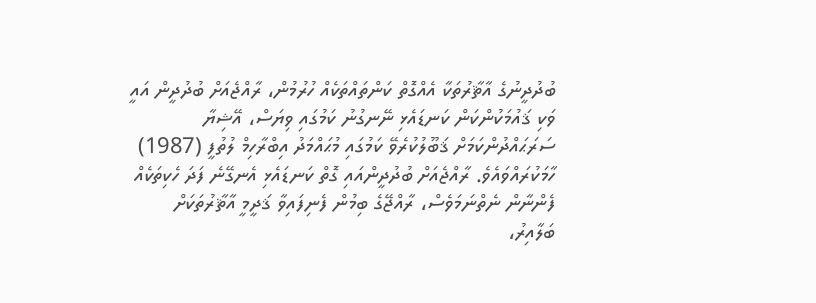ބުދުދީނުގެ އާޘާރުތަކާ އެއްގޮތް ކަންތައްތަކެއް ހުރުމުން، ރާއްޖެއަށް ބުދުދީން އައީ ވަކި ޤައުމަކުންކަން ކަނޑައެޅި ނޭނގުނު ކަމުގައި ވިޔަސް، އޭޝިޔާ ސަރަޙައްދުންކަމަށް ޤަބޫލުކުރެވޭ ކަމުގައި މުޙައްމަދު އިބްރާހިމް ލުތުފީ (1987) ހާމަކުރައްވައެވެ. ރާއްޖެއަށް ބުދުދީންއައި ގޮތް ކަނޑައެޅި އެނގޭނެ ފަދަ ހެކިތަކެއް ފެންނާން ނެތްނަމަވެސް، ރާއްޖޭގެ ބިމުން ފެނިފައިވާ ޤަދީމީ އާޘާރުތަކަށް ބަލާއިރު،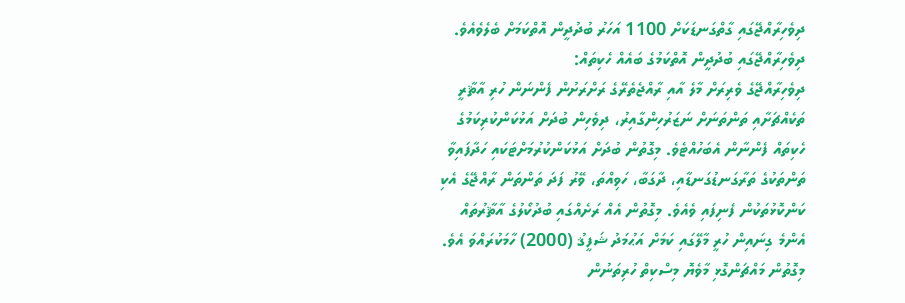ދިވެހިރާއްޖޭގައި ގާތްގަނޑަކަށް 1100 އަހަރު ބުދުދީން އޮތްކަމަށް ބެލެވެއެވެ.
ދިވެހިރާއްޖޭގައި ބުދުދީން އޮތްކަމުގެ ބައެއް ހެކިތައް:
ދިވެހިރާއްޖޭގެ ވެރިރަށް މާލެ އާއި ރާއްޖެތެރޭގެ ރަށްރަށުން ފެންނަން ހުރި އާޘާރީ ތަކެއްޗަށާއި ތަންތަނަށް ނަޒަރުހިންގާއިރު، ދިވެހިން ބުދަށް އަޅުކަންކުރިކަމުގެ ހެކިތައް ފެންނާން އެބަހުއްޓެވެ. މިގޮތުން ބުދަށް އަޅުކަންކުރުމަށްޓަކައި ހަދާފައިވާ ތަންތަކުގެ ތަރާގަނޑުގަނޑާއި، ދާގަބާ، ހަވިއްތަ، ވޭރު ފަދަ ތަންތަން ރާއްޖޭގެ އެކި ކަންކޮޅުތަކުން ފެނިފައި ވެއެވެ. މިގޮތުން އެއް ރަށެއްގައި ބުދުކޯލުގެ އާޘާރުތައް އެންމެ ގިނައިން ހުރީ މާލޭގައި ކަމަށް އަޙުމަދު ޝަފީޤު (2000) ހާމަކުރައްވަ އެވެ. މިގޮތުން މައްޗަންގޮޅި މާވެޔޮ މިސްކިތް ހުރިތަނުން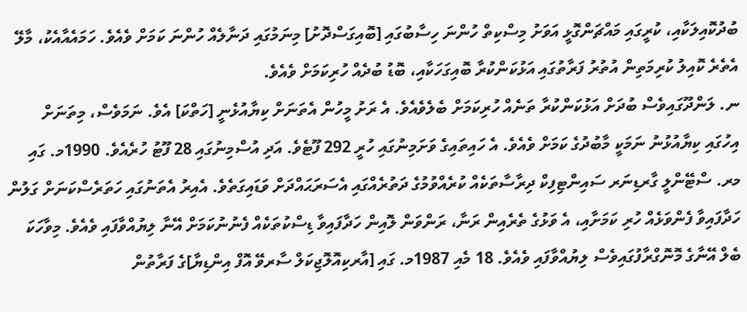ބުދުކޮއިލަކާއި، ކުރީގައި މައްޗަންގޮޅީ އަވަށު މިސްކިތް ހުންނަ ހިސާބުގައި [ބޮއިގަސްދޮށު] މިނަމުގައި ދަނާލެއް ހުންނަ ކަމަށް ވެއެވެ. ހަމައެއާއެކު، މާލޭ އެތެރެ ކޮއިލު ކުރިމަތިން އުތުރު ފަރާތުގައި އަޅުކަންކުރާ ބޮއިގަހަކާއި، ބޮޑު ބުދެއް ހުރިކަމަށް ވެއެވެ.
ނ. ލަންދޫގައިވެސް ބުދަށް އަޅުކަންކުރާ ތަނެއް ހުރިކަމަށް ބެލެވެއެވެ. އެ ރަށު މީހުން އެތަނަށް ކިޔާއުޅެނީ [ހަތްކަ] އެވެ. ނަމަވެސް، މިތަނަށް އިހުގައި ކިޔާއުޅުނު ނަމަކީ މާބުދުގެ ކަމަށް ވެއެވެ. އެ ހައިތައިގެ ވަށަމިނުގައި ހުރީ 292 ފޫޓެވެ. އަދި އުސްމިނުގައި 28 ފޫޓު ހުރެއެވެ. 1990މ. ގައި މރ. ސްޓޭންލީ ގާރޑިނަރ ސައިންޓިފިކް ދިރާސާތަކެއް ކުރެއްވުމުގެ ދަތުރެއްގައި އެސަރަޙައްދަށް ވަޑައިގަތެވެ. އެއިރު އެތަނުގައި ހަތަރެސްކަނަށް ގަލުން ހަދާފައިވާ ފެންވަޅެއް ހުރި ކަމަށާއި، އެ ވަޅުގެ ތެރެއިން ރަނާ، ރަންވަން ލޮއިން ހަދާފައިވާ ޑިސްކުތަކެއް ފެނުނުކަމަށް އޭނާ ލިޔުއްވާފައި ވެއެވެ. މިވާހަކަ ބެލް އޭނާގެ މޮނޮގްރާފުގައިވެސް ލިޔުއްވާފައި ވެއެވެ. 18 މެއި 1987މ. ގައި [އާރކިއޮލޮޖިކަލް ސާރވޭ އޮފް އިންޑިޔާ]ގެ ފަރާތުން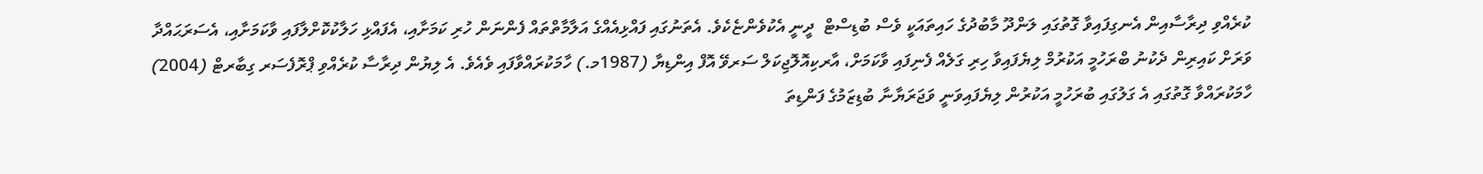ކުރެއްވި ދިރާސާއިން އެނގިފައިވާ ގޮތުގައި ލަންދޫ މާބުދުގެ ހައިތައަކީ ވެސް ބުޑިސްޓް  ދީނީ އެކުވެންޏެކެވެ. އެތަނުގައި ފައްޅިއެއްގެ އަލާމާތްތައް ފެންނަން ހުރި ކަމަށާއި، އެފައްޅި ހަލާކުކޮށްލާފައި ވާކަމަށާއި، އެސަރަޙައްދާ ވަރަށް ކައިރިން ދެކުނު ބްރަހުމީ އަކުރުމް ލިޔެފައިވާ ހިރި ގަލެއް ފެނިފައި ވާކަމަށް، އާރކިއޮލޮޖިކަލް ސަރވޭ އޮފް އިންޑިޔާ (1987މ.) ހާމަކުރައްވާފައި ވެއެވެ. އެ ލިޔުން ދިރާސާ ކުރެއްވި ޕްރޮފެސަރ ގިބާރޓް (2004) ހާމަކުރައްވާ ގޮތުގައި އެ ގަލުގައި ބުރަހުމީ އަކުރުން ލިޔެފައިވަނީ ވަޖަރަޔާނާ ބުޑިޒަމުގެ ފަންޑިތަ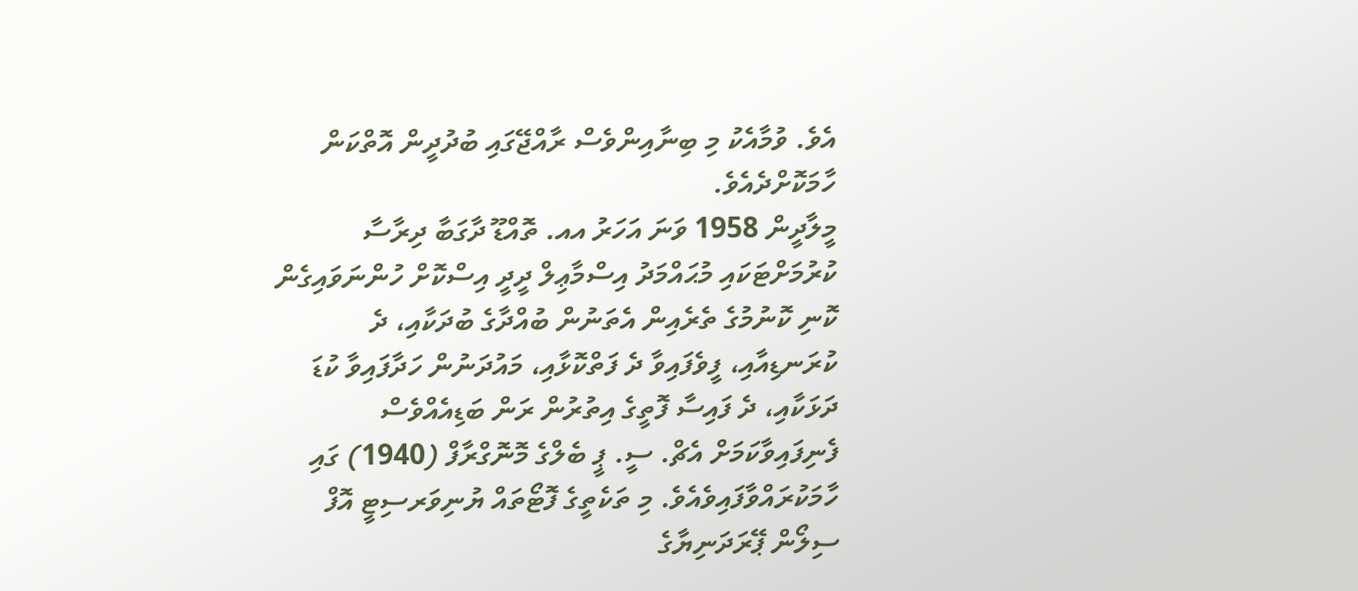އެވެ. ވުމާއެކު މި ބިނާއިންވެސް ރާއްޖޭގައި ބުދުދީން އޮތްކަން ހާމަކޮށްދެއެވެ.
މީލާދީން 1958 ވަނަ އަހަރު އއ. ތޮއްޑޫ ދާގަބާ ދިރާސާ ކުރުމަށްޓަކައި މުޙައްމަދު އިސްމާޢިލް ދީދީ އިސްކޮށް ހުންނަވައިގެން ކޮނި ކޮނުމުގެ ތެރެއިން އެތަނުން ބުއްދާގެ ބުދަކާއި، ދެ ކުރަނޑިއާއި، ފީވެފައިވާ ދެ ފަތްކޮޅާއި، މައުދަނުން ހަދާފައިވާ ކުޑަ ދަޅަކާއި، ދެ ފައިސާ ފޮތީގެ އިތުރުން ރަން ބަޑިއެއްވެސް ފެނިފައިވާކަމަށް އެޗް. ސީ. ޕީ ބެލްގެ މޮނޮގްރާފް (1940) ގައި ހާމަކުރައްވާފައިވެއެވެ. މި ތަކެތީގެ ފޮޓޯތައް ޔުނިވަރސިޓީ އޮފް ސިލޯން ޕޭރަދަނިޔާގެ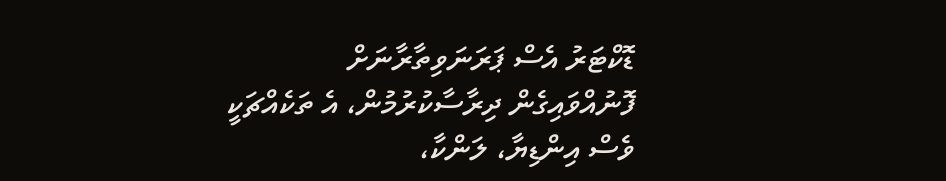ޑޮކްޓަރު އެސް ޕަރަނަވިތާރާނަށް ފޮނުއްވައިގެން ދިރާސާކުރުމުން، އެ ތަކެއްޗަކީ ވެސް އިންޑިޔާ، ލަންކާ،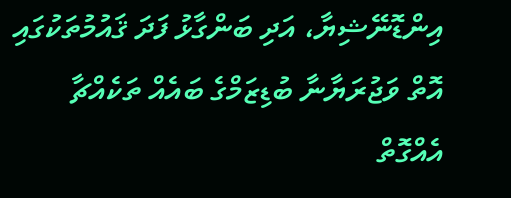އިންޑޮނޭޝިޔާ، އަދި ބަންގާޅު ފަދަ ޤައުމުތަކުގައި އޮތް ވަޖުރަޔާނާ ބުޑިޒަމްގެ ބައެއް ތަކެއްޗާ އެއްގޮތް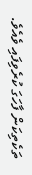ތަކެތިކަން ފާހަގަ ކުރެވިފައި ވެއެވެ.